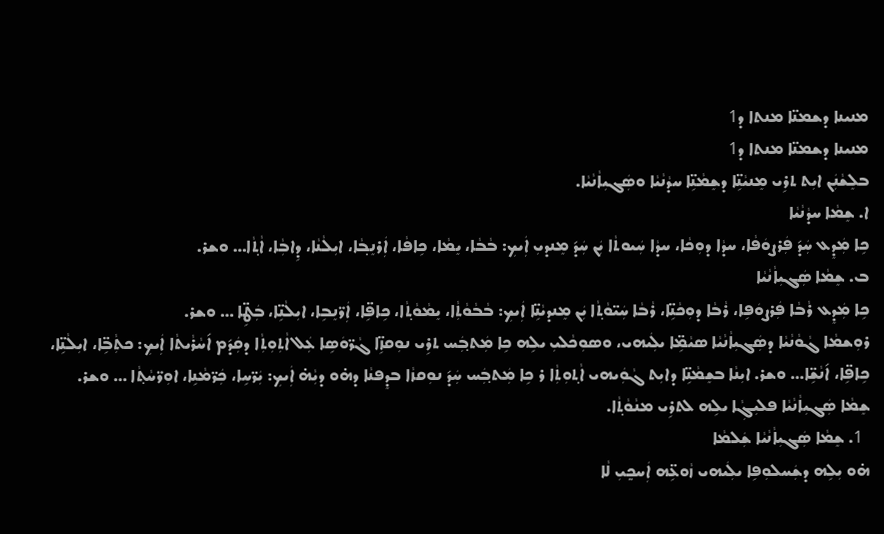ܡܢܝܢܐ ܕܫܡܢ̈ܐ ܡܢܬܐ ܕ1
ܡܢܝܢܐ ܕܫܡܢ̈ܐ ܡܢܬܐ ܕ1
ܒܠܸܫܵܢܲܢ ܐܝܼܬ ܬܪܹܝ ܡܸܢܝܵܢܹ̈ܐ ܕܫܸܡܵܢܹ̈ܐ ܚܕܵܢܵܝܵܐ ܘܣܲܓܝܼܐܵܢܵܝܵܐ.
ܐ. ܫܸܡܵܐ ܚܕܵܢܵܝܵܐ
ܟܹܐ ܡܲܕܸܥ ܚܲܕ݇ ܦܲܪܨܘܿܦܵܐ، ܚܕܵܐ ܕܘܼܟܵܐ، ܚܕܵܐ ܚܲܝܘܬܵܐ ܝܲܢ ܚܲܕ݇ ܡܸܢܕܝܼ ܐܲܝܟܼ: ܒܵܒܵܐ، ܝܸܡܵܐ، ܟܹܐܦܵܐ، ܐܲܪܢܸܒ݂ܵܐ، ܐܝܼܠܵܢܵܐ، ܕܹܐܒܼܵܐ، ܐܵܬ݂ܵܐ… ܘܫܪ.
ܒ. ܫܸܡܵܐ ܣܲܓܝܼܐܵܢܵܝܵܐ
ܟܹܐ ܡܲܕܸܥ ܪܵܒܵܐ ܦܲܪܨܘܿܦܹܐ، ܪܵܒܵܐ ܕܘܼܟܵܢܹ̈ܐ، ܪܵܒܵܐ ܚܲܝ̈ܘܵܬ݂ܵܐ ܝܲܢ ܡܸܢܕܝܵܢܹ̈ܐ ܐܲܝܟܼ: ܒܵܒܵܘܵܬܼܵܐ، ܝܸܡܵܘܵܬ݂ܵܐ، ܟܹܐܦܹ̈ܐ، ܐܲܪ̈ܢܸܒܹܐ، ܐܝܼܠܵܢܹ̈ܐ، ܒܲܛܹ̈ܐ … ܘܫܪ.
ܪܘܼܫܡܵܐ ܓܵܘܵܢܵܝܵܐ ܕܣܲܓܝܼܐܵܢܵܝܵܐ ܣܝܵܡܹ̈ܐ ܝܠܲܝܗܝ، ܘܣܘܼܟܵܠܝܼ ܝܠܹܗ ܟܹܐ ܡܲܬܒ݂ܲܚ ܬܪܹܝ ܢܘܼܩܙܹ̈ܐ ܓܵܪ̈ܘܿܣܹܐ ܥܲܠ ܐܵܬܼܘܼܬܼܵܐ ܕܩܲܕ݇ܡ ܐ݇ܚܵܪܵܝܬܵܐ ܐܲܝܟܼ: ܟܬܼܵܒܹ̈ܐ، ܐܝܼܠܵܢܹ̈ܐ، ܟܹܐܦܹ̈ܐ، ܐ݇ܢܵܫܹ̈ܐ… ܘܫܪ. ܐܝܼܢܵܐ ܒܫܸܡܵܢܹ̈ܐ ܕܐܝܼܬ ܓܵܘܲܝܗܝ ܐܵܬ݂ܘܼܬܼܵܐ ܪ ܟܹܐ ܡܲܬܒ݂ܲܚ ܚܲܕ݇ ܢܘܼܩܙܵܐ ܒܕܸܦܢܵܐ ܕܗ̇ܘ ܕܝܼܵܗ̇ ܐܲܝܟܼ: ܝܲܪ̈ܚܹܐ، ܟܲܪ̈ܡܵܢܹܐ، ܐܘܼܪ̈ܚܵܬ݂ܵܐ … ܘܫܪ.
ܫܸܡܵܐ ܣܲܓܝܼܐܵܢܵܝܵܐ ܦܠܝܼܓܼܵܐ ܝܠܹܗ ܠܬܪܹܝ ܡܢܵܘܵܬ݂ܵܐ.
  1. ܫܸܡܵܐ ܣܲܓܝܼܐܵܢܵܝܵܐ ܫܲܠܡܵܐ
ܗ̇ܘ ܝܼܠܹܗ ܕܫܲܚܠܘܼܦܹܐ ܝܠܲܝܗܝ ܙܵܘܥܹ̈ܗ ܐܲܚܟ̰ܝܼ ܠܵܐ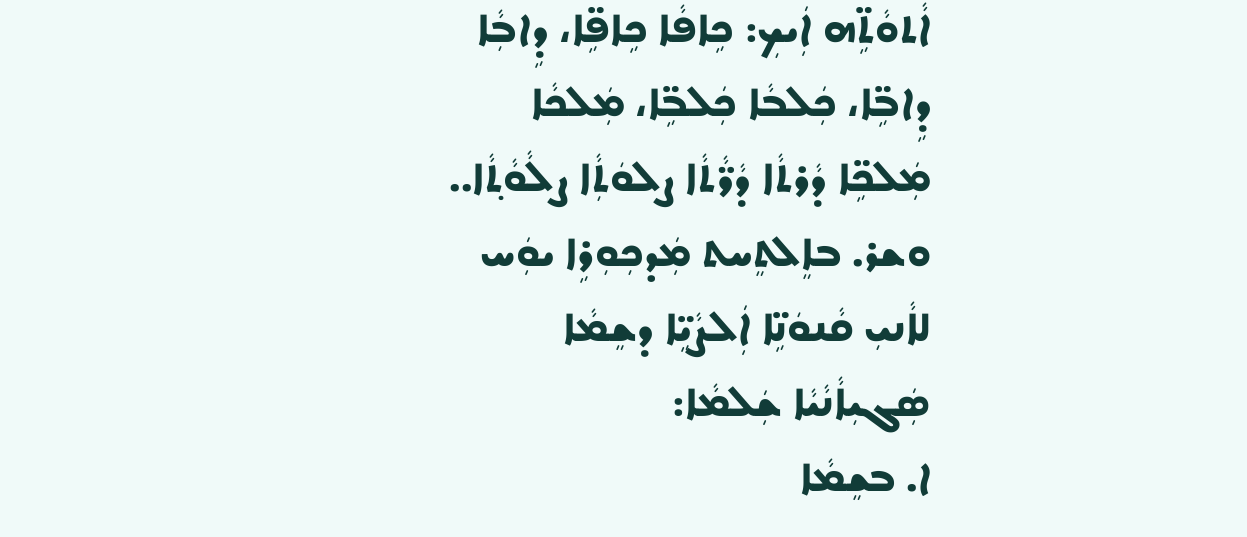ܐܵܬܘܵܬܹ̈ܗ ܐܲܝܟܼ: ܟܹܐܦܵܐ ܟܹܐܦܹ̈ܐ، ܕܹܐܒܼܵܐ ܕܹܐܒܹ̈ܐ، ܟܲܠܒܵܐ ܟܲܠܒܹ̈ܐ، ܡܲܠܟܵܐ ܡܲܠܟܹ̈ܐ ܕܵܪܬܵܐ ܕܵܪ̈ܵܬܵܐ ܨܠܘܿܬܼܵܐ ܨܠܵܘܵܬ݂ܵܐ.. ܘܫܪ. ܒܐܸܠܬܸܚܬ ܡܲܕܟܼܘܼܪܹܐ ܝܘܲܚ ܠܐܵܢܝܼ ܩܵܢܘܿܢܹ̈ܐ ܐܲܠܨܵܝܹ̈ܐ ܕܫܸܡܵܐ ܣܲܓܝܼܐܵܢܵܝܵܐ ܫܲܠܡܵܐ:
ܐ. ܒܫܸܡܵܐ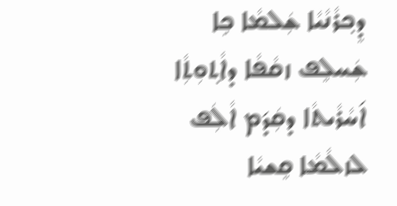ܕܸܟ݂ܪܵܢܵܝܵܐ ܫܲܠܡܵܐ ܟܹܐ ܫܲܚܠܸܦ ܙܩܵܦܵܐ ܕܐܵܬ݂ܘܼܬܼܵܐ ܐ݇ܚܵܪܵܝܬܵܐ ܕܩܲܕ݇ܡ ܐܵܠܲܦ ܠܙܠܵܡܵܐ ܩܸܫܝܵܐ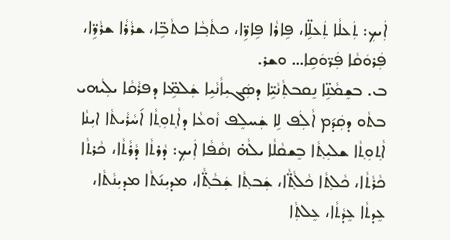ܐܲܝܟܼ: ܬܲܥܠܵܐ ܬܲܥܠܹ̈ܐ، ܦܹܐܪܵܐ ܦܹܐܪܹ̈ܐ، ܟܬܵܒ݂ܵܐ ܟܬܵܒܹ̈ܐ، ܫܪܵܪܵܐ ܫܪܵܪܹ̈ܐ، ܦܲܪܘܿܩܵܐ ܦܲܪ̈ܘܿܩܹܐ… ܘܫܪ.
ܒ. ܒܫܸܡܵܢܹ̈ܐ ܢܸܩܒܬܼܵܢܵܝܹ̈ܐ ܕܣܲܓܝܼܐܵܢܵܝܹܐ ܫܲܠܡܹ̈ܐ ܕܦܪܵܩܵܐ ܝܠܲܝܗܝ ܒܬܵܘ ܕܩܲܕ݇ܡ ܐܵܠܲܦ ܠܹܐ ܫܲܚܠܸܦ ܙܵܘܥܵܐ ܕܐܵܬ݂ܘܼܬ݂ܵܐ ܐ݇ܚܵܪܵܝܬܵܐ ܐܝܼܢܵܐ ܐܵܬ݂ܘܼܬ݂ܵܐ ܫܠܝܼܬ݂ܵܐ ܒܸܫܩܵܠܵܐ ܝܠܵܗ̇ ܙܩܵܦܵܐ ܐܲܝܟܼ: ܕܵܪܬܵܐ ܕܵܪܵܬܵܐ، ܟܵܪܬܵܐ ܟܵܪܵܬܵܐ، ܟܵܠܬ݂ܵܐ ܟܵܠܵܬ݂̈ܵܐ، ܫܲܒܬ݂ܵܐ ܫܲܒܵܬ݂̈ܵܐ، ܡܕܝܼܢ݇ܬܵܐ ܡܕܝܼܢܵܬܵܐ، ܥܸܕܬܵܐ ܥܸܕܵܬܵܐ، ܥܸܠܬܼܵܐ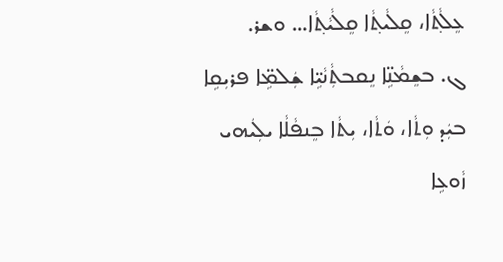ܥܸܠܵܬ݂ܵܐ، ܩܸܠܵܝܬ݂ܵܐ ܩܸܠܵܝܵܬ݂ܵܐ… ܘܫܪ.
ܓ. ܒܫܸܡܵܢܹ̈ܐ ܢܸܩܒܬܼܵܢܵܝܹ̈ܐ ܫܲܠܡܹ̈ܐ ܦܪܝܼܩܹܐ ܒܝܲܕ ܘܼܬܵܐ، ܘܿܬܵܐ، ܝܼܬܵܐ ܒܸܢܦܵܠܵܐ ܝܠܲܝܗܝ ܙܵܘܥܹܐ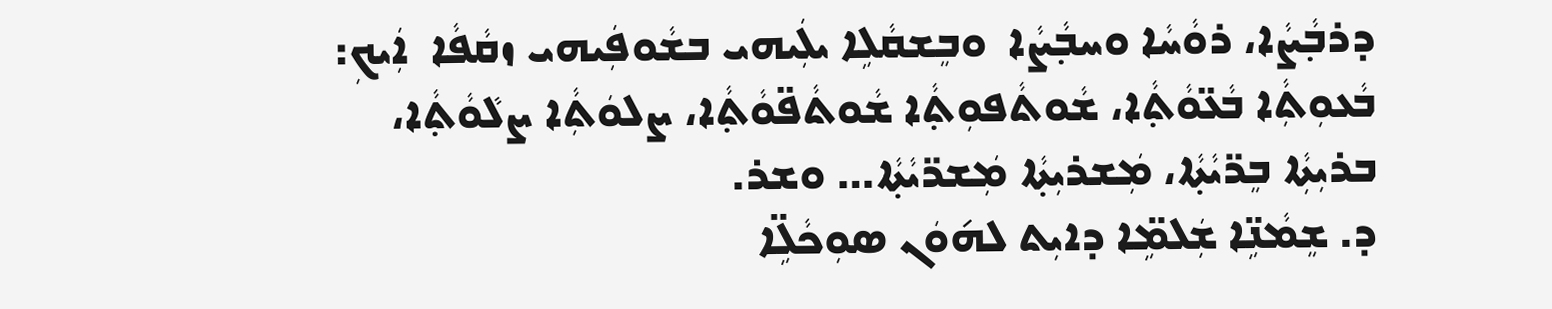ܕܪܒ݂ܵܨܵܐ، ܪܘܵܚܵܐ ܘܚܒ݂ܵܨܵܐ  ܘܒܸܫܩܵܠܹܐ ܝܠܲܝܗܝ ܒܫܵܘܦܲܝܗܝ ܙܩܵܦܵܐ  ܐܲܝܟܼ: ܒܵܥܘܼܬܼܵܐ ܒܵܥ̈ܘܵܬ݂ܵܐ، ܫܵܘܬܵܦܘܼܬ݂ܵܐ ܫܵܘܬܵܦ̈ܘܵܬ݂ܵܐ، ܨܠܘܿܬܼܵܐ ܨܠܵܘܵܬ݂ܵܐ، ܒܪܝܼܬܼܵܐ ܒܸܪ̈ܝܵܬ݂ܵܐ، ܡܲܫܪܝܼܬ݂ܵܐ ܡܲܫܪ̈ܝܵܬ݂ܵܐ… ܘܫܪ.
ܕ. ܫܸܡܵܢܹ̈ܐ ܫܲܠܡܹ̈ܐ ܕܐܝܼܬ ܠܗ݇ܘܿܢ ܣܘܼܟܵܠܹ̈ܐ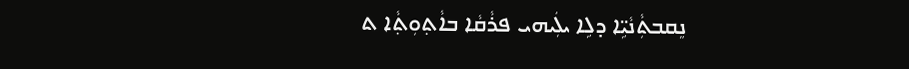ܢܸܩܒܬܼܵܢܵܝܹ̈ܐ ܕܠܹܐ ܝܠܲܝܗܝ ܦܪܵܩܵܐ ܒܐܵܬ݂ܘܼܬ݂ܵܐ ܬ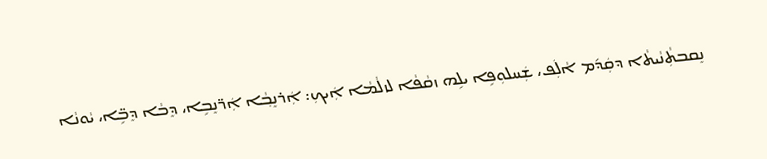ܢܸܩܒܬܼܵܢܵܝܬܵܐ ܕܩܲܕ݇ܡ ܐܵܠܲܦ، ܫܲܚܠܘܼܦܹܐ ܝܠܹܗ ܙܩܵܦܵܐ ܠܙܠܵܡܵܐ ܐܲܝܟܼ: ܐܲܪܢܸܒ݂ܵܐ ܐܲܪ̈ܢܸܒܹܐ، ܕܸܒܵܐ ܕܸܒܹ̈ܐ، ܝܵܘܢܵܐ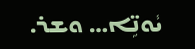ܝܵܘܢܹ̈ܐ… ܘܫܪ.